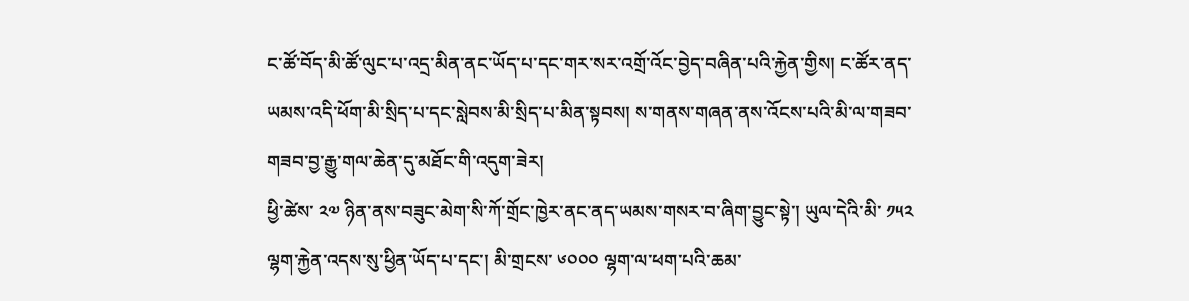ང་ཚོ་བོད་མི་ཚོ་ལུང་པ་འདྲ་མིན་ནང་ཡོད་པ་དང་གར་སར་འགྲོ་འོང་བྱེད་བཞིན་པའི་རྐྱེན་གྱིས། ང་ཚོར་ནད་ཡམས་འདི་ཕོག་མི་སྲིད་པ་དང་སླེབས་མི་སྲིད་པ་མིན་སྟབས། ས་གནས་གཞན་ནས་འོངས་པའི་མི་ལ་གཟབ་གཟབ་བྱ་རྒྱུ་གལ་ཆེན་དུ་མཐོང་གི་འདུག་ཟེར།
ཕྱི་ཚེས་ ༢༧ ཉིན་ནས་བཟུང་མེག་སི་ཀོ་གྲོང་ཁྱེར་ནང་ནད་ཡམས་གསར་བ་ཞིག་བྱུང་སྟེ་། ཡུལ་དེའི་མི་ ༡༥༢ ལྷག་རྐྱེན་འདས་སུ་ཕྱིན་ཡོད་པ་དང་། མི་གྲངས་ ༦༠༠༠ ལྷག་ལ་ཕག་པའི་ཆམ་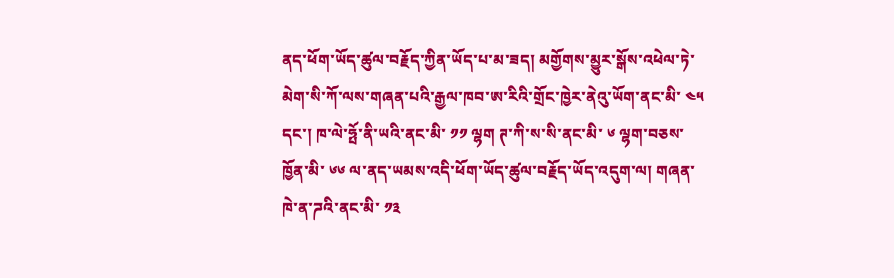ནད་ཕོག་ཡོད་ཚུལ་བརྗོད་ཀྱིན་ཡོད་པ་མ་ཟད། མགྱོགས་མྱུར་སྒོས་འཕེལ་ཏེ་མེག་སི་ཀོ་ལས་གཞན་པའི་རྒྱལ་ཁབ་ཨ་རིའི་གྲོང་ཁྱེར་ནེའུ་ཡོག་ནང་མི་ ༤༥ དང་། ཁ་ལེ་ཧྤོ་ནི་ཡའི་ནང་མི་ ༡༡ ལྷག ཊ་ཀི་ས་སི་ནང་མི་ ༦ ལྷག་བཅས་ཁྱོན་མི་ ༦༦ ལ་ནད་ཡམས་འདི་ཕོག་ཡོད་ཚུལ་བརྗོད་ཡོད་འདུག་ལ། གཞན་ཁེ་ན་ཌའི་ནང་མི་ ༡༣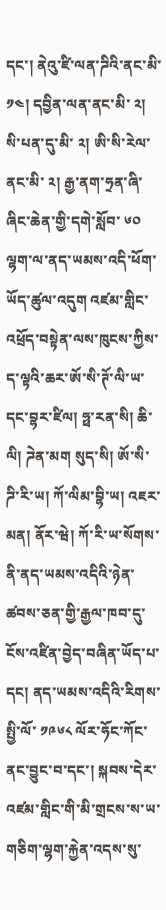དང་། ནེའུ་ཛི་ལན་ཌིའི་ནང་མི་ ༡༤། དབྱིན་ལན་ནང་མི་ ༢། སི་པན་དུ་མི་ ༢། ཨི་སི་རེལ་ནང་མི་ ༢། རྒྱ་ནག་ཧྲན་ཞི་ཞིང་ཆེན་གྱི་དགེ་སློབ་ ༦༠ ལྷག་ལ་ནད་ཡམས་འདི་ཕོག་ཡོད་ཚུལ་འདུག འཛམ་གླིང་འཕྲོད་བསྟེན་ལས་ཁུངས་ཀྱིས་ད་ལྟའི་ཆར་ཨོ་སི་ཊོ་ལི་ཡ་དང་བྷར་ཛིལ། ཧྥ་རན་སི། ཆི་ལི། ཌེན་མག སུད་སི། ཨོ་སི་ཌི་རི་ཡ། ཀོ་ལིམ་བྷི་ཡ། འཇར་མན། ནོར་ཝེ། ཀོ་རི་ཡ་སོགས་ནི་ནད་ཡམས་འདིའི་ཉེན་ཚབས་ཅན་གྱི་རྒྱལ་ཁབ་དུ་ངོས་འཛིན་བྱེད་བཞིན་ཡོད་པ་དང། ནད་ཡམས་འདིའི་རིགས་སྤྱི་ལོ་ ༡༩༦༨ ལོར་ཧོང་ཀོང་ནང་བྱུང་བ་དང་། སྐབས་དེར་འཛམ་གླིང་གི་མི་གྲངས་ས་ཡ་གཅིག་ལྷག་རྐྱེན་འདས་སུ་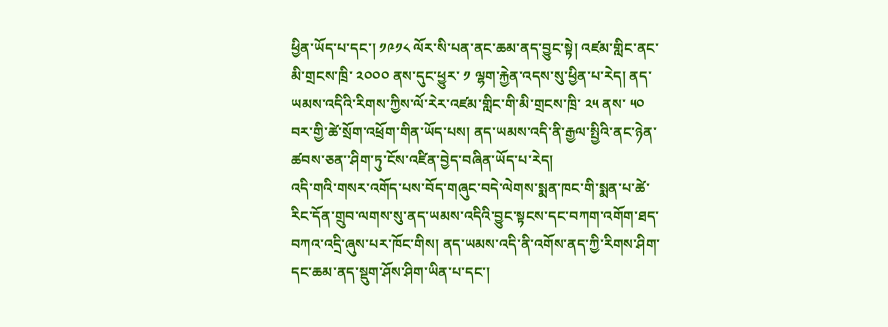ཕྱིན་ཡོད་པ་དང་། ༡༩༡༨ ལོར་སི་པན་ནང་ཆམ་ནད་བྱུང་སྟེ། འཛམ་གླིང་ནང་མི་གྲངས་ཁྲི་ ༢༠༠༠ ནས་དུང་ཕྱུར་ ༡ ལྷག་རྐྱེན་འདས་སུ་ཕྱིན་པ་རེད། ནད་ཡམས་འདིའི་རིགས་ཀྱིས་ལོ་རེར་འཛམ་གླིང་གི་མི་གྲངས་ཁྲི་ ༢༥ ནས་ ༥༠ བར་གྱི་ཚེ་སྲོག་འཕྲོག་གིན་ཡོད་པས། ནད་ཡམས་འདི་ནི་རྒྱལ་སྤྱིའི་ནང་ཉེན་ཚབས་ཅན་་ཤིག་ཏུ་ངོས་འཛིན་བྱེད་བཞིན་ཡོད་པ་རེད།
འདི་གའི་གསར་འགོད་པས་བོད་གཞུང་བདེ་ལེགས་སྨན་ཁང་གི་སྨན་པ་ཚེ་རིང་དོན་གྲུབ་ལགས་སུ་ནད་ཡམས་འདིའི་བྱུང་སྟངས་དང་བཀག་འགོག་ཐད་བཀའ་འདྲི་ཞུས་པར་ཁོང་གིས། ནད་ཡམས་འདི་ནི་འགོས་ནད་ཀྱི་རིགས་ཤིག་དང་ཆམ་ནད་སྡུག་ཤོས་ཤིག་ཡིན་པ་དང་།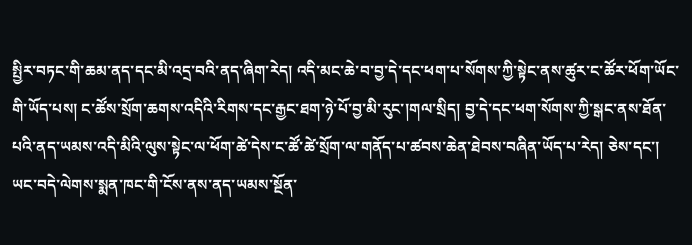སྤྱིར་བཏང་གི་ཆམ་ནད་དང་མི་འདྲ་བའི་ནད་ཞིག་རེད། འདི་མང་ཆེ་བ་བྱ་དེ་དང་ཕག་པ་སོགས་ཀྱི་སྟེང་ནས་ཚུར་ང་ཚོར་ཕོག་ཡོང་གི་ཡོད་པས། ང་ཚོས་སྲོག་ཆགས་འདིའི་རིགས་དང་རྒྱང་ཐག་ཉེ་པོ་བྱ་མི་རུང་།གལ་སྲིད། བྱ་དེ་དང་ཕག་སོགས་ཀྱི་སྒང་ནས་ཐོན་པའི་ནད་ཡམས་འདི་མིའི་ལུས་སྟེང་ལ་ཕོག་ཚེ་དེས་ང་ཚོ་ཚེ་སྲོག་ལ་གནོད་པ་ཚབས་ཆེན་ཐེབས་བཞིན་ཡོད་པ་རེད། ཅེས་དང་། ཡང་བདེ་ལེགས་སྨན་ཁང་གི་ངོས་ནས་ནད་ཡམས་སྔོན་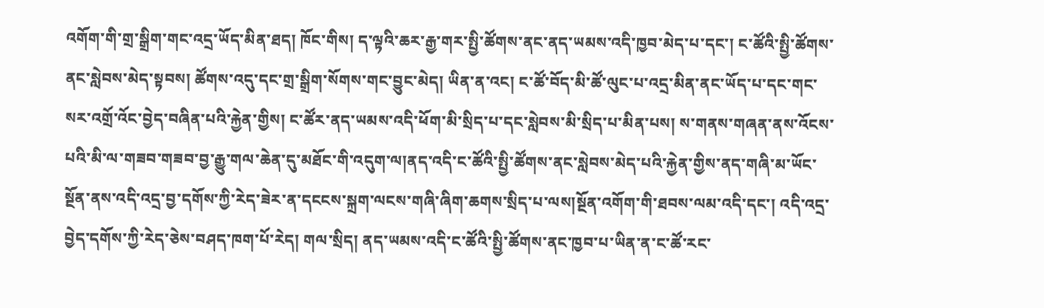འགོག་གི་གྲ་སྒྲིག་གང་འདྲ་ཡོད་མིན་ཐད། ཁོང་གིས། ད་ལྟའི་ཆར་རྒྱ་གར་སྤྱི་ཚོགས་ནང་ནད་ཡམས་འདི་ཁྱབ་མེད་པ་དང་། ང་ཚོའི་སྤྱི་ཚོགས་ནང་སླེབས་མེད་སྟབས། ཚོགས་འདུ་དང་གྲ་སྒྲིག་སོགས་གང་བྱུང་མེད། ཡིན་ན་འང། ང་ཚོ་བོད་མི་ཚོ་ལུང་པ་འདྲ་མིན་ནང་ཡོད་པ་དང་གང་སར་འགྲོ་འོང་བྱེད་བཞིན་པའི་རྐྱེན་གྱིས། ང་ཚོར་ནད་ཡམས་འདི་ཕོག་མི་སྲིད་པ་དང་སླེབས་མི་སྲིད་པ་མིན་པས། ས་གནས་གཞན་ནས་འོངས་པའི་མི་ལ་གཟབ་གཟབ་བྱ་རྒྱུ་གལ་ཆེན་དུ་མཐོང་གི་འདུག་ལ།ནད་འདི་ང་ཚོའི་སྤྱི་ཚོགས་ནང་སླེབས་མེད་པའི་རྐྱེན་གྱིས་ནད་གཞི་མ་ཡོང་སྔོན་ནས་འདི་འདྲ་བྱ་དགོས་ཀྱི་རེད་ཟེར་ན་དངངས་སྐྲག་ལངས་གཞི་ཞིག་ཆགས་སྲིད་པ་ལས།སྔོན་འགོག་གི་ཐབས་ལམ་འདི་དང་། འདི་འདྲ་བྱེད་དགོས་ཀྱི་རེད་ཅེས་བཤད་ཁག་པོ་རེད། གལ་སྲིད། ནད་ཡམས་འདི་ང་ཚོའི་སྤྱི་ཚོགས་ནང་ཁྱབ་པ་ཡིན་ན་ང་ཚོ་རང་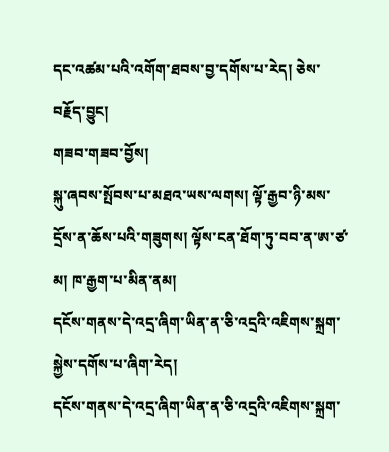དང་འཚམ་པའི་འགོག་ཐབས་བྱ་དགོས་པ་རེད། ཅེས་བརྗོད་བྱུང།
གཟབ་གཟབ་བྱོས།
སྐུ་ཞབས་སྤོབས་པ་མཐའ་ཡས་ལགས། ལྟོ་རྒྱབ་ཉི་མས་དྲོས་ན་ཆོས་པའི་གཟུགས། ལྟོས་ངན་ཐོག་ཏུ་བབ་ན་ཨ་ཙ་མ། ཁ་རྒྱག་པ་མིན་ནམ།
དངོས་གནས་དེ་འདྲ་ཞིག་ཡིན་ན་ཅི་འདྲའི་འཇིགས་སྐྲག་སྐྱེས་དགོས་པ་ཞིག་རེད།
དངོས་གནས་དེ་འདྲ་ཞིག་ཡིན་ན་ཅི་འདྲའི་འཇིགས་སྐྲག་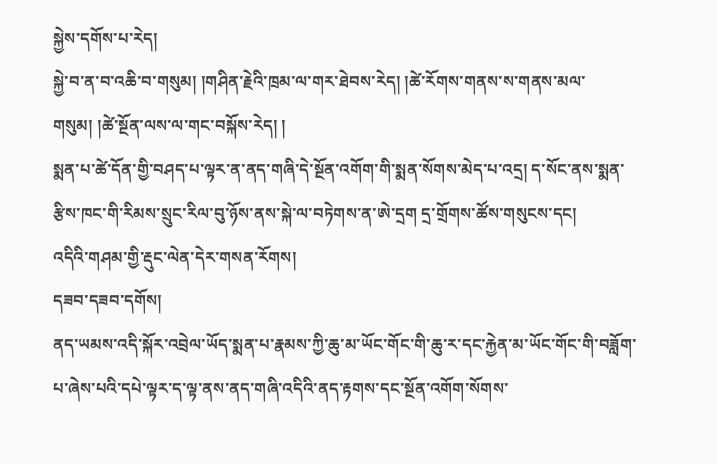སྐྱེས་དགོས་པ་རེད།
སྐྱེ་བ་ན་བ་འཆི་བ་གསུམ། །གཤིན་རྗེའི་ཁྲམ་ལ་གར་ཐེབས་རེད། །ཚེ་རོགས་གནས་ས་གནས་མལ་གསུམ། །ཚེ་སྔོན་ལས་ལ་གང་བསྐོས་རེད། །
སྨན་པ་ཚེ་དོན་གྱི་བཤད་པ་ལྟར་ན་ནད་གཞི་དེ་སྔོན་འགོག་གི་སྨན་སོགས་མེད་པ་འདྲ། ད་སོང་ནས་སྨན་རྩིས་ཁང་གི་རིམས་སྲུང་རིལ་བུ་ཉོས་ནས་སྐེ་ལ་བཏེགས་ན་ཨེ་དྲག དྲ་གྲོགས་ཚོས་གསུངས་དང།
འདིའི་གཤམ་གྱི་རྡུང་ལེན་དེར་གསན་རོགས།
དཟབ་དཟབ་དགོས།
ནད་ཡམས་འདི་སྐོར་འབྲེལ་ཡོད་སྨན་པ་རྣམས་ཀྱི་ཆུ་མ་ཡོང་གོང་གི་ཆུ་ར་དང་རྐྱེན་མ་ཡོང་གོང་གི་བཟློག་པ་ཞེས་པའི་དཔེ་ལྟར་ད་ལྟ་ནས་ནད་གཞི་འདིའི་ནད་རྟགས་དང་སྔོན་འགོག་སོགས་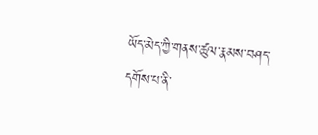ཡོད་མེད་ཀྱི་གནས་ཚུལ་རྣམས་བཤད་དགོས་པ་ནི་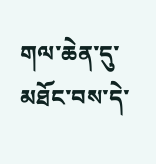གལ་ཆེན་དུ་མཐོང་བས་དེ་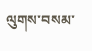ལུགས་བསམ་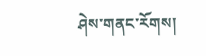ཤེས་གནང་རོགས།